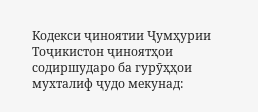Кодекси ҷиноятии Ҷумҳурии Тоҷикистон ҷиноятҳои содиршударо ба гурӯҳҳои мухталиф ҷудо мекунад: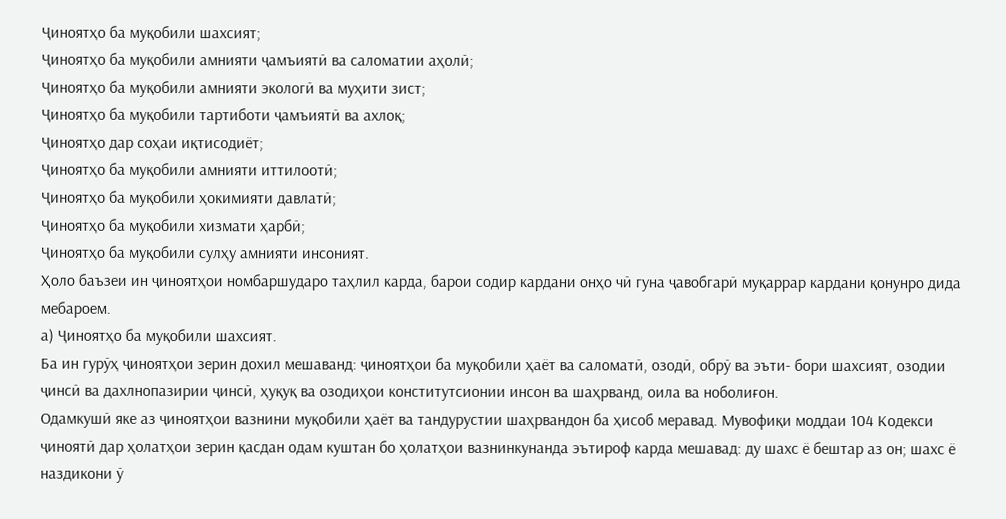Ҷиноятҳо ба муқобили шахсият;
Ҷиноятҳо ба муқобили амнияти ҷамъиятӣ ва саломатии аҳолӣ;
Ҷиноятҳо ба муқобили амнияти экологӣ ва муҳити зист;
Ҷиноятҳо ба муқобили тартиботи ҷамъиятӣ ва ахлоқ;
Ҷиноятҳо дар соҳаи иқтисодиёт;
Ҷиноятҳо ба муқобили амнияти иттилоотӣ;
Ҷиноятҳо ба муқобили ҳокимияти давлатӣ;
Ҷиноятҳо ба муқобили хизмати ҳарбӣ;
Ҷиноятҳо ба муқобили сулҳу амнияти инсоният.
Ҳоло баъзеи ин ҷиноятҳои номбаршударо таҳлил карда, барои содир кардани онҳо чӣ гуна ҷавобгарӣ муқаррар кардани қонунро дида мебароем.
а) Ҷиноятҳо ба муқобили шахсият.
Ба ин гурӯҳ ҷиноятҳои зерин дохил мешаванд: ҷиноятҳои ба муқобили ҳаёт ва саломатӣ, озодӣ, обрӯ ва эъти- бори шахсият, озодии ҷинсӣ ва дахлнопазирии ҷинсӣ, ҳуқуқ ва озодиҳои конститутсионии инсон ва шаҳрванд, оила ва ноболиғон.
Одамкушӣ яке аз ҷиноятҳои вазнини муқобили ҳаёт ва тандурустии шаҳрвандон ба ҳисоб меравад. Мувофиқи моддаи 104 Кодекси ҷиноятӣ дар ҳолатҳои зерин қасдан одам куштан бо ҳолатҳои вазнинкунанда эътироф карда мешавад: ду шахс ё бештар аз он; шахс ё наздикони ӯ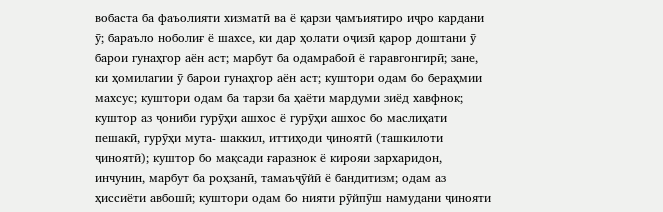вобаста ба фаъолияти хизматӣ ва ё қарзи ҷамъиятиро иҷро кардани ӯ; бараъло ноболиғ ё шахсе, ки дар ҳолати оҷизӣ қарор доштани ӯ барои гунаҳгор аён аст; марбут ба одамрабоӣ ё гаравгонгирӣ; зане, ки ҳомилагии ӯ барои гунаҳгор аён аст; куштори одам бо бераҳмии махсус; куштори одам ба тарзи ба ҳаёти мардуми зиёд хавфнок; куштор аз ҷониби гурӯҳи ашхос ё гурӯҳи ашхос бо маслиҳати пешакӣ, гурӯҳи мута- шаккил, иттиҳоди ҷиноятӣ (ташкилоти ҷиноятӣ); куштор бо мақсади ғаразнок ё кирояи зархаридон, инчунин, марбут ба роҳзанӣ, тамаъҷӯйӣ ё бандитизм; одам аз ҳиссиёти авбошӣ; куштори одам бо нияти рӯйпӯш намудани ҷинояти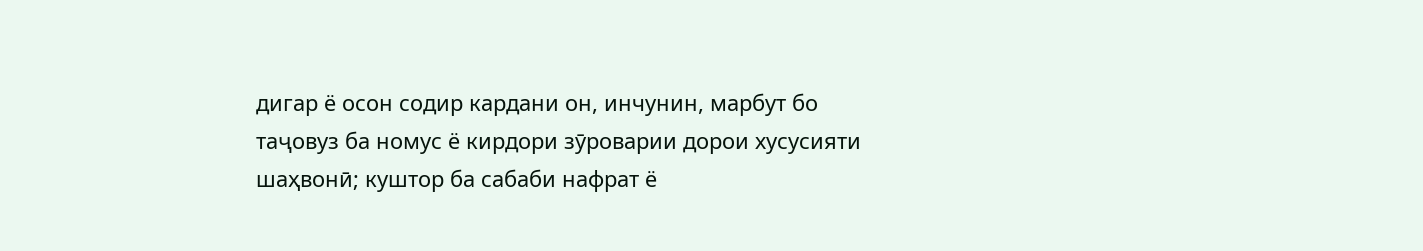дигар ё осон содир кардани он, инчунин, марбут бо таҷовуз ба номус ё кирдори зӯроварии дорои хусусияти шаҳвонӣ; куштор ба сабаби нафрат ё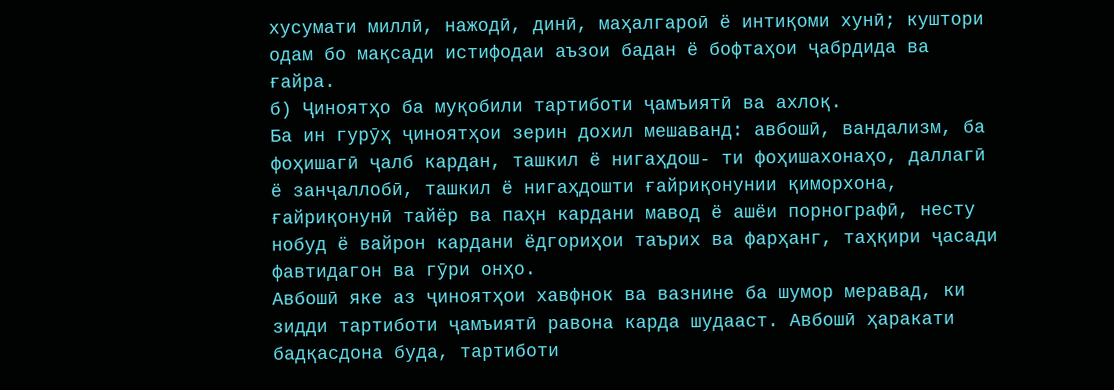хусумати миллӣ, нажодӣ, динӣ, маҳалгароӣ ё интиқоми хунӣ; куштори одам бо мақсади истифодаи аъзои бадан ё бофтаҳои ҷабрдида ва ғайра.
б) Ҷиноятҳо ба муқобили тартиботи ҷамъиятӣ ва ахлоқ.
Ба ин гурӯҳ ҷиноятҳои зерин дохил мешаванд: авбошӣ, вандализм, ба фоҳишагӣ ҷалб кардан, ташкил ё нигаҳдош- ти фоҳишахонаҳо, даллагӣ ё занҷаллобӣ, ташкил ё нигаҳдошти ғайриқонунии қиморхона, ғайриқонунӣ тайёр ва паҳн кардани мавод ё ашёи порнографӣ, несту нобуд ё вайрон кардани ёдгориҳои таърих ва фарҳанг, таҳқири ҷасади фавтидагон ва гӯри онҳо.
Авбошӣ яке аз ҷиноятҳои хавфнок ва вазнине ба шумор меравад, ки зидди тартиботи ҷамъиятӣ равона карда шудааст. Авбошӣ ҳаракати бадқасдона буда, тартиботи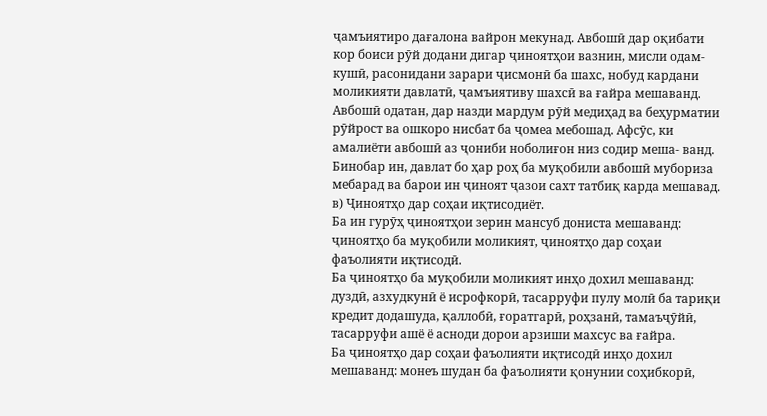ҷамъиятиро дағалона вайрон мекунад. Авбошӣ дар оқибати кор боиси рӯй додани дигар ҷиноятҳои вазнин, мисли одам- кушӣ, расонидани зарари ҷисмонӣ ба шахс, нобуд кардани моликияти давлатӣ, ҷамъиятиву шахсӣ ва ғайра мешаванд. Авбошӣ одатан, дар назди мардум рӯй медиҳад ва беҳурматии рӯйрост ва ошкоро нисбат ба ҷомеа мебошад. Афсӯс, ки амалиёти авбошӣ аз ҷониби ноболиғон низ содир меша- ванд. Бинобар ин, давлат бо ҳар роҳ ба муқобили авбошӣ мубориза мебарад ва барои ин ҷиноят ҷазои сахт татбиқ карда мешавад.
в) Ҷиноятҳо дар соҳаи иқтисодиёт.
Ба ин гурӯҳ ҷиноятҳои зерин мансуб дониста мешаванд: ҷиноятҳо ба муқобили моликият, ҷиноятҳо дар соҳаи фаъолияти иқтисодӣ.
Ба ҷиноятҳо ба муқобили моликият инҳо дохил мешаванд: дуздӣ, азхудкунӣ ё исрофкорӣ, тасарруфи пулу молӣ ба тариқи кредит додашуда, қаллобӣ, ғоратгарӣ, роҳзанӣ, тамаъҷӯйӣ, тасарруфи ашё ё асноди дорои арзиши махсус ва ғайра.
Ба ҷиноятҳо дар соҳаи фаъолияти иқтисодӣ инҳо дохил мешаванд: монеъ шудан ба фаъолияти қонунии соҳибкорӣ,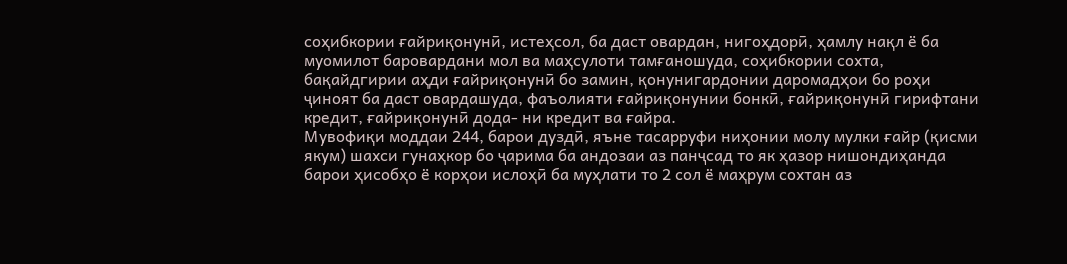соҳибкории ғайриқонунӣ, истеҳсол, ба даст овардан, нигоҳдорӣ, ҳамлу нақл ё ба муомилот баровардани мол ва маҳсулоти тамғаношуда, соҳибкории сохта, бақайдгирии аҳди ғайриқонунӣ бо замин, қонунигардонии даромадҳои бо роҳи ҷиноят ба даст овардашуда, фаъолияти ғайриқонунии бонкӣ, ғайриқонунӣ гирифтани кредит, ғайриқонунӣ дода- ни кредит ва ғайра.
Мувофиқи моддаи 244, барои дуздӣ, яъне тасарруфи ниҳонии молу мулки ғайр (қисми якум) шахси гунаҳкор бо ҷарима ба андозаи аз панҷсад то як ҳазор нишондиҳанда барои ҳисобҳо ё корҳои ислоҳӣ ба муҳлати то 2 сол ё маҳрум сохтан аз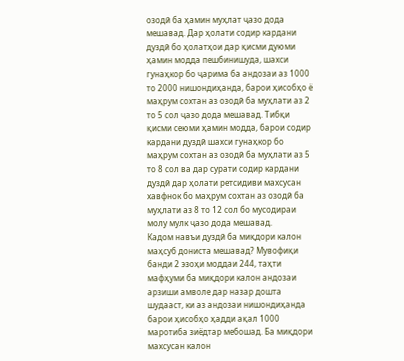озодӣ ба ҳамин муҳлат ҷазо дода мешавад. Дар ҳолати содир кардани дуздӣ бо ҳолатҳои дар қисми дуюми ҳамин модда пешбинишуда, шахси гунаҳкор бо ҷарима ба андозаи аз 1000 то 2000 нишондиҳанда, барои ҳисобҳо ё маҳрум сохтан аз озодӣ ба муҳлати аз 2 то 5 сол ҷазо дода мешавад. Тибқи қисми сеюми ҳамин модда, барои содир кардани дуздӣ шахси гунаҳкор бо маҳрум сохтан аз озодӣ ба муҳлати аз 5 то 8 сол ва дар сурати содир кардани дуздӣ дар ҳолати ретсидиви махсусан хавфнок бо маҳрум сохтан аз озодӣ ба муҳлати аз 8 то 12 сол бо мусодираи молу мулк ҷазо дода мешавад.
Кадом навъи дуздӣ ба миқдори калон маҳсуб дониста мешавад? Мувофиқи банди 2 эзоҳи моддаи 244, таҳти мафҳуми ба миқдори калон андозаи арзиши амволе дар назар дошта шудааст, ки аз андозаи нишондиҳанда барои ҳисобҳо ҳадди ақал 1000 маротиба зиёдтар мебошад. Ба миқдори махсусан калон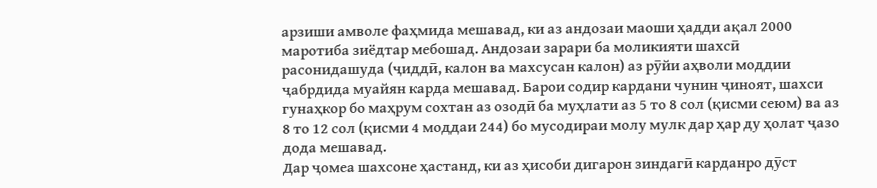арзиши амволе фаҳмида мешавад, ки аз андозаи маоши ҳадди ақал 2000 маротиба зиёдтар мебошад. Андозаи зарари ба моликияти шахсӣ расонидашуда (ҷиддӣ, калон ва махсусан калон) аз рӯйи аҳволи моддии ҷабрдида муайян карда мешавад. Барои содир кардани чунин ҷиноят, шахси гунаҳкор бо маҳрум сохтан аз озодӣ ба муҳлати аз 5 то 8 сол (қисми сеюм) ва аз 8 то 12 сол (қисми 4 моддаи 244) бо мусодираи молу мулк дар ҳар ду ҳолат ҷазо дода мешавад.
Дар ҷомеа шахсоне ҳастанд, ки аз ҳисоби дигарон зиндагӣ карданро дӯст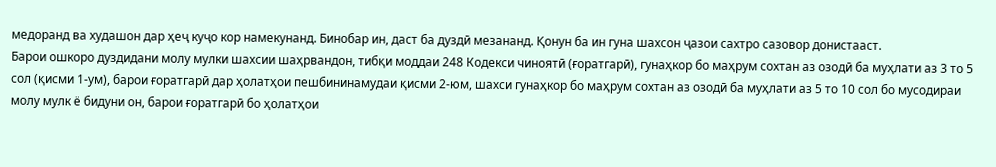медоранд ва худашон дар ҳеҷ куҷо кор намекунанд. Бинобар ин, даст ба дуздӣ мезананд. Қонун ба ин гуна шахсон ҷазои сахтро сазовор донистааст.
Барои ошкоро дуздидани молу мулки шахсии шаҳрвандон, тибқи моддаи 248 Кодекси чиноятӣ (ғоратгарӣ), гунаҳкор бо маҳрум сохтан аз озодӣ ба муҳлати аз 3 то 5 сол (қисми 1-ум), барои ғоратгарӣ дар ҳолатҳои пешбининамудаи қисми 2-юм, шахси гунаҳкор бо маҳрум сохтан аз озодӣ ба муҳлати аз 5 то 10 сол бо мусодираи молу мулк ё бидуни он, барои ғоратгарӣ бо ҳолатҳои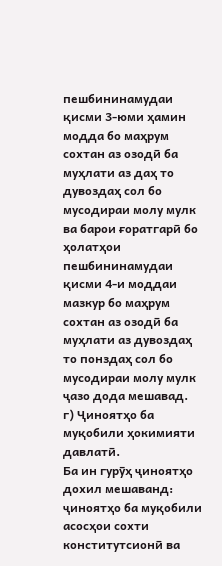пешбининамудаи қисми 3-юми ҳамин модда бо маҳрум сохтан аз озодӣ ба муҳлати аз даҳ то дувоздаҳ сол бо мусодираи молу мулк ва барои ғоратгарӣ бо ҳолатҳои пешбининамудаи қисми 4-и моддаи мазкур бо маҳрум сохтан аз озодӣ ба муҳлати аз дувоздаҳ то понздаҳ сол бо мусодираи молу мулк ҷазо дода мешавад.
г) Ҷиноятҳо ба муқобили ҳокимияти давлатӣ.
Ба ин гурӯҳ ҷиноятҳо дохил мешаванд: ҷиноятҳо ба муқобили асосҳои сохти конститутсионӣ ва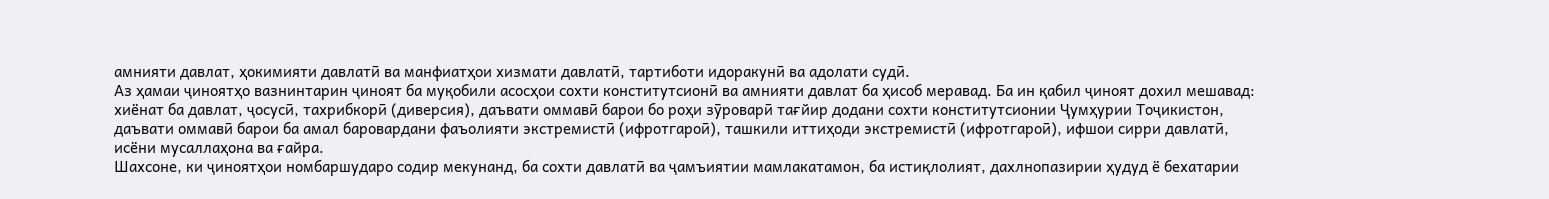амнияти давлат, ҳокимияти давлатӣ ва манфиатҳои хизмати давлатӣ, тартиботи идоракунӣ ва адолати судӣ.
Аз ҳамаи ҷиноятҳо вазнинтарин ҷиноят ба муқобили асосҳои сохти конститутсионӣ ва амнияти давлат ба ҳисоб меравад. Ба ин қабил ҷиноят дохил мешавад: хиёнат ба давлат, ҷосусӣ, тахрибкорӣ (диверсия), даъвати оммавӣ барои бо роҳи зӯроварӣ тағйир додани сохти конститутсионии Ҷумҳурии Тоҷикистон, даъвати оммавӣ барои ба амал баровардани фаъолияти экстремистӣ (ифротгароӣ), ташкили иттиҳоди экстремистӣ (ифротгароӣ), ифшои сирри давлатӣ, исёни мусаллаҳона ва ғайра.
Шахсоне, ки ҷиноятҳои номбаршударо содир мекунанд, ба сохти давлатӣ ва ҷамъиятии мамлакатамон, ба истиқлолият, дахлнопазирии ҳудуд ё бехатарии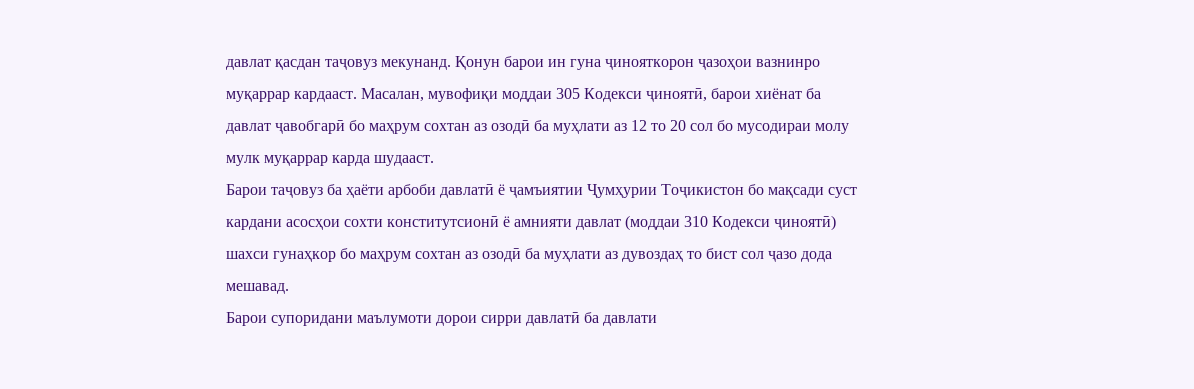давлат қасдан таҷовуз мекунанд. Қонун барои ин гуна ҷинояткорон ҷазоҳои вазнинро муқаррар кардааст. Масалан, мувофиқи моддаи 305 Кодекси ҷиноятӣ, барои хиёнат ба давлат ҷавобгарӣ бо маҳрум сохтан аз озодӣ ба муҳлати аз 12 то 20 сол бо мусодираи молу мулк муқаррар карда шудааст.
Барои таҷовуз ба ҳаёти арбоби давлатӣ ё ҷамъиятии Ҷумҳурии Тоҷикистон бо мақсади суст кардани асосҳои сохти конститутсионӣ ё амнияти давлат (моддаи 310 Кодекси ҷиноятӣ) шахси гунаҳкор бо маҳрум сохтан аз озодӣ ба муҳлати аз дувоздаҳ то бист сол ҷазо дода мешавад.
Барои супоридани маълумоти дорои сирри давлатӣ ба давлати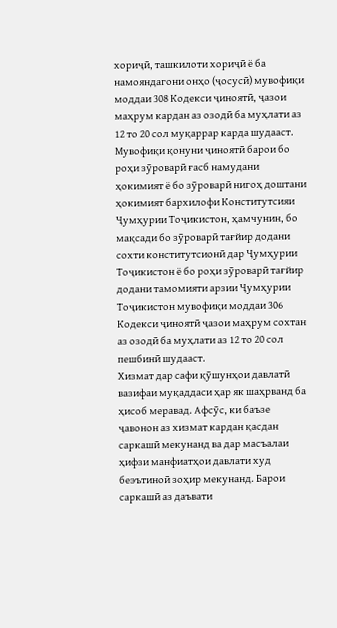хориҷӣ, ташкилоти хориҷӣ ё ба намояндагони онҳо (ҷосусӣ) мувофиқи моддаи 308 Кодекси ҷиноятӣ, ҷазои маҳрум кардан аз озодӣ ба муҳлати аз 12 то 20 сол муқаррар карда шудааст.
Мувофиқи қонуни ҷиноятӣ барои бо роҳи зӯроварӣ ғасб намудани ҳокимият ё бо зӯроварӣ нигоҳ доштани ҳокимият бархилофи Конститутсияи Ҷумҳурии Тоҷикистон, ҳамчунин, бо мақсади бо зӯроварӣ тағйир додани сохти конститутсионӣ дар Ҷумҳурии Тоҷикистон ё бо роҳи зӯроварӣ тағйир додани тамомияти арзии Ҷумҳурии Тоҷикистон мувофиқи моддаи 306 Кодекси ҷиноятӣ ҷазои маҳрум сохтан аз озодӣ ба муҳлати аз 12 то 20 сол пешбинӣ шудааст.
Хизмат дар сафи қӯшунҳои давлатӣ вазифаи муқаддаси ҳар як шаҳрванд ба ҳисоб меравад. Афсӯс, ки баъзе ҷавонон аз хизмат кардан қасдан саркашӣ мекунанд ва дар масъалаи ҳифзи манфиатҳои давлати худ беэътиноӣ зоҳир мекунанд. Барои саркашӣ аз даъвати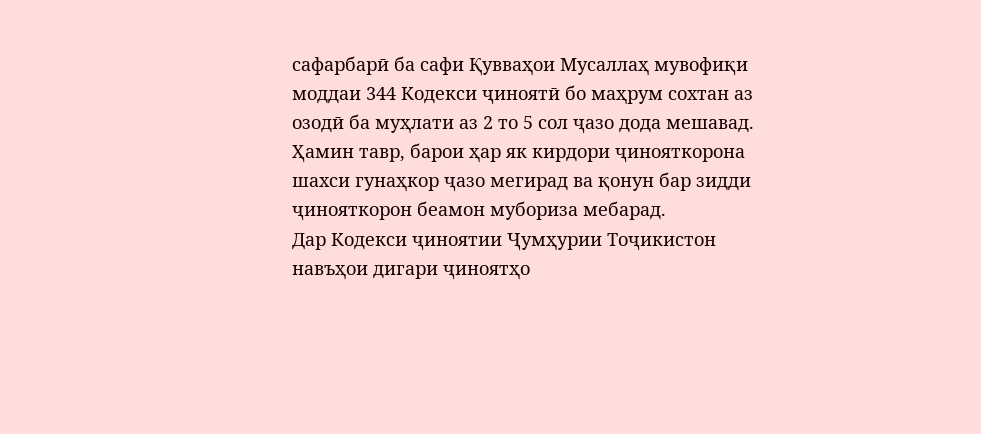сафарбарӣ ба сафи Қувваҳои Мусаллаҳ мувофиқи моддаи 344 Кодекси ҷиноятӣ бо маҳрум сохтан аз озодӣ ба муҳлати аз 2 то 5 сол ҷазо дода мешавад.
Ҳамин тавр, барои ҳар як кирдори ҷинояткорона шахси гунаҳкор ҷазо мегирад ва қонун бар зидди ҷинояткорон беамон мубориза мебарад.
Дар Кодекси ҷиноятии Ҷумҳурии Тоҷикистон навъҳои дигари ҷиноятҳо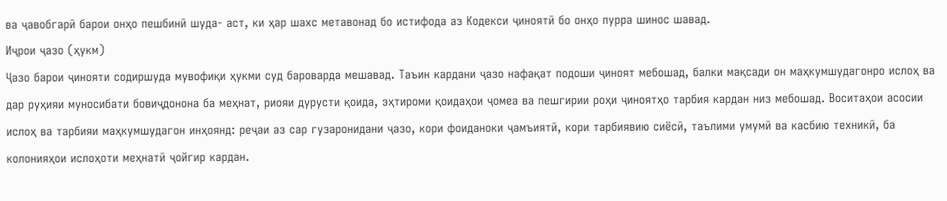ва ҷавобгарӣ барои онҳо пешбинӣ шуда- аст, ки ҳар шахс метавонад бо истифода аз Кодекси ҷиноятӣ бо онҳо пурра шинос шавад.
Иҷрои ҷазо (ҳукм)
Ҷазо барои ҷинояти содиршуда мувофиқи ҳукми суд бароварда мешавад. Таъин кардани ҷазо нафақат подоши ҷиноят мебошад, балки мақсади он маҳкумшудагонро ислоҳ ва дар руҳияи муносибати бовиҷдонона ба меҳнат, риояи дурусти қоида, эҳтироми қоидаҳои ҷомеа ва пешгирии роҳи ҷиноятҳо тарбия кардан низ мебошад. Воситаҳои асосии ислоҳ ва тарбияи маҳкумшудагон инҳоянд: реҷаи аз сар гузаронидани ҷазо, кори фоиданоки ҷамъиятӣ, кори тарбиявию сиёсӣ, таълими умумӣ ва касбию техникӣ, ба колонияҳои ислоҳоти меҳнатӣ ҷойгир кардан.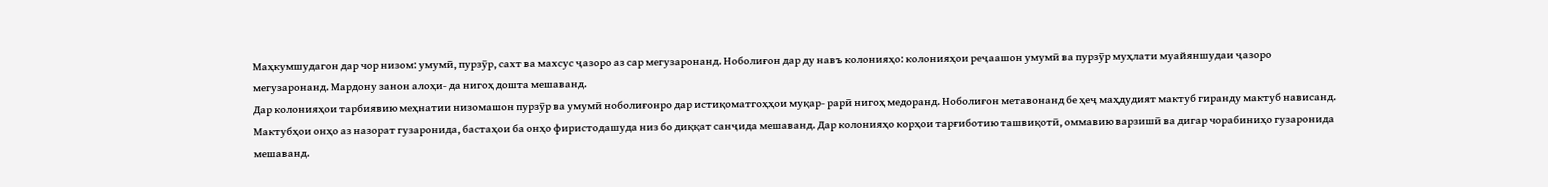Маҳкумшудагон дар чор низом: умумӣ, пурзӯр, сахт ва махсус ҷазоро аз сар мегузаронанд. Ноболиғон дар ду навъ колонияҳо: колонияҳои реҷаашон умумӣ ва пурзӯр муҳлати муайяншудаи ҷазоро мегузаронанд. Мардону занон алоҳи- да нигоҳ дошта мешаванд.
Дар колонияҳои тарбиявию меҳнатии низомашон пурзӯр ва умумӣ ноболиғонро дар истиқоматгоҳҳои муқар- рарӣ нигоҳ медоранд. Ноболиғон метавонанд бе ҳеҷ маҳдудият мактуб гиранду мактуб нависанд. Мактубҳои онҳо аз назорат гузаронида, бастаҳои ба онҳо фиристодашуда низ бо диққат санҷида мешаванд. Дар колонияҳо корҳои тарғиботию ташвиқотӣ, оммавию варзишӣ ва дигар чорабиниҳо гузаронида мешаванд.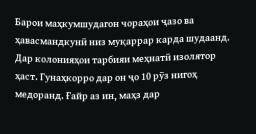Барои маҳкумшудагон чораҳои ҷазо ва ҳавасмандкунӣ низ муқаррар карда шудаанд. Дар колонияҳои тарбияи меҳнатӣ изолятор ҳаст. Гунаҳкорро дар он ҷо 10 рӯз нигоҳ медоранд. Ғайр аз ин, маҳз дар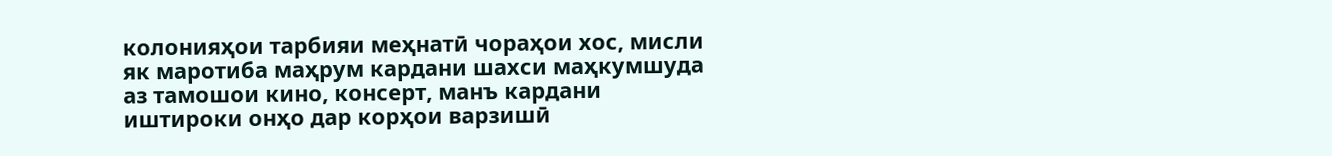колонияҳои тарбияи меҳнатӣ чораҳои хос, мисли як маротиба маҳрум кардани шахси маҳкумшуда аз тамошои кино, консерт, манъ кардани иштироки онҳо дар корҳои варзишӣ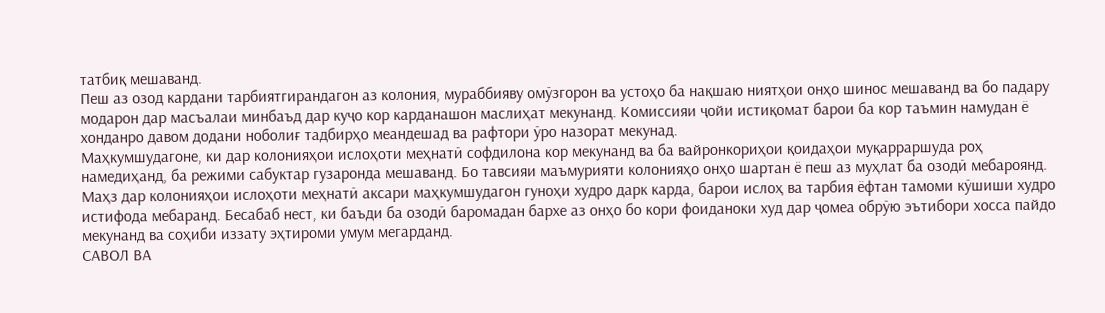татбиқ мешаванд.
Пеш аз озод кардани тарбиятгирандагон аз колония, мураббияву омӯзгорон ва устоҳо ба нақшаю ниятҳои онҳо шинос мешаванд ва бо падару модарон дар масъалаи минбаъд дар куҷо кор карданашон маслиҳат мекунанд. Комиссияи ҷойи истиқомат барои ба кор таъмин намудан ё хонданро давом додани ноболиғ тадбирҳо меандешад ва рафтори ӯро назорат мекунад.
Маҳкумшудагоне, ки дар колонияҳои ислоҳоти меҳнатӣ софдилона кор мекунанд ва ба вайронкориҳои қоидаҳои муқарраршуда роҳ намедиҳанд, ба режими сабуктар гузаронда мешаванд. Бо тавсияи маъмурияти колонияҳо онҳо шартан ё пеш аз муҳлат ба озодӣ мебароянд. Маҳз дар колонияҳои ислоҳоти меҳнатӣ аксари маҳкумшудагон гуноҳи худро дарк карда, барои ислоҳ ва тарбия ёфтан тамоми кӯшиши худро истифода мебаранд. Бесабаб нест, ки баъди ба озодӣ баромадан бархе аз онҳо бо кори фоиданоки худ дар ҷомеа обрӯю эътибори хосса пайдо мекунанд ва соҳиби иззату эҳтироми умум мегарданд.
САВОЛ ВА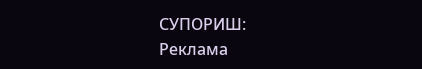СУПОРИШ:
Реклама